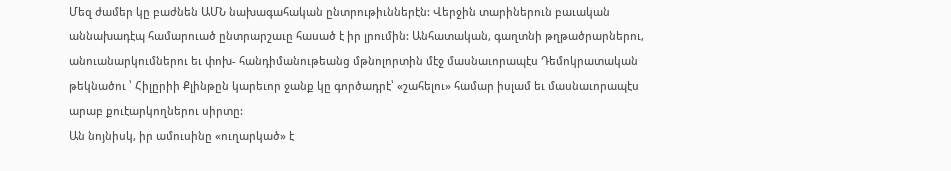Մեզ ժամեր կը բաժնեն ԱՄՆ նախագահական ընտրութիւններէն: Վերջին տարիներուն բաւական աննախադէպ համարուած ընտրարշաւը հասած է իր լրումին: Անհատական, գաղտնի թղթածրարներու, անուանարկումներու եւ փոխ- հանդիմանութեանց մթնոլորտին մէջ մասնաւորապէս Դեմոկրատական թեկնածու ՝ Հիլըրիի Քլինթըն կարեւոր ջանք կը գործադրէ՝ «շահելու» համար իսլամ եւ մասնաւորապէս արաբ քուէարկողներու սիրտը:
Ան նոյնիսկ, իր ամուսինը «ուղարկած» է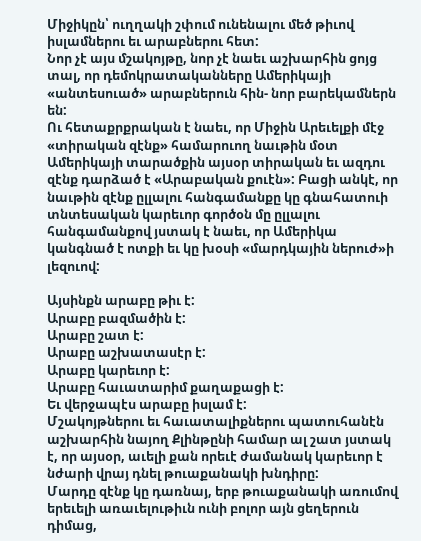Միջիկըն՝ ուղղակի շփում ունենալու մեծ թիւով իսլամներու եւ արաբներու հետ:
Նոր չէ այս մշակոյթը, նոր չէ նաեւ աշխարհին ցոյց տալ, որ դեմոկրատականները Ամերիկայի «անտեսուած» արաբներուն հին- նոր բարեկամներն են:
Ու հետաքրքրական է նաեւ, որ Միջին Արեւելքի մէջ «տիրական զէնք» համարուող նաւթին մօտ Ամերիկայի տարածքին այսօր տիրական եւ ազդու զէնք դարձած է «Արաբական քուէն»: Բացի անկէ, որ նաւթին զէնք ըլլալու հանգամանքը կը գնահատուի տնտեսական կարեւոր գործօն մը ըլլալու հանգամանքով յստակ է նաեւ, որ Ամերիկա կանգնած է ոտքի եւ կը խօսի «մարդկային ներուժ»ի լեզուով:

Այսինքն արաբը թիւ է:
Արաբը բազմածին է:
Արաբը շատ է:
Արաբը աշխատասէր է:
Արաբը կարեւոր է:
Արաբը հաւատարիմ քաղաքացի է:
Եւ վերջապէս արաբը իսլամ է:
Մշակոյթներու եւ հաւատալիքներու պատուհանէն աշխարհին նայող Քլինթընի համար ալ շատ յստակ է, որ այսօր, աւելի քան որեւէ ժամանակ կարեւոր է նժարի վրայ դնել թուաքանակի խնդիրը:
Մարդը զէնք կը դառնայ, երբ թուաքանակի առումով երեւելի առաւելութիւն ունի բոլոր այն ցեղերուն դիմաց,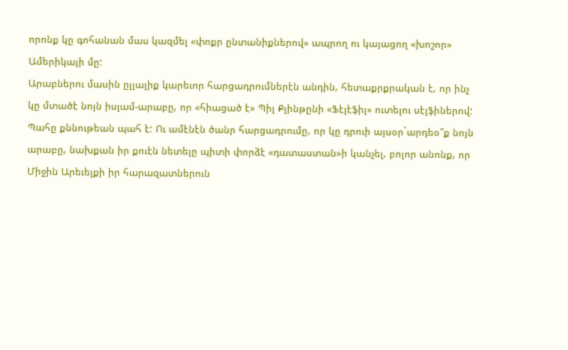որոնք կը գոհանան մաս կազմել «փոքր ընտանիքներով» ապրող ու կայացող «խոշոր» Ամերիկայի մը:
Արաբներու մասին ըլլալիք կարեւոր հարցադրումներէն անդին, հետաքրքրական է, որ ինչ կը մտածէ նոյն իսլամ-արաբը, որ «հիացած է» Պիլ Քլինթընի «Ֆէլէֆիլ» ուտելու սէլֆիներով:
Պահը քննութեան պահ է: Ու ամէնէն ծանր հարցադրումը, որ կը դրուի այսօր`արդեօ՞ք նոյն արաբը, նախքան իր քուէն նետելը պիտի փորձէ «դատաստան»ի կանչել, բոլոր անոնք, որ Միջին Արեւելքի իր հարազատներուն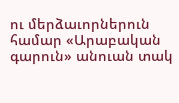ու մերձաւորներուն համար «Արաբական գարուն» անուան տակ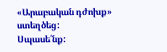«Արաբական դժոխք» ստեղծեց:
Սպասե՛նք: